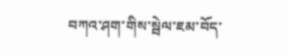བཀའ་ཤག་གིས་སྦེལ་ཇམ་བོད་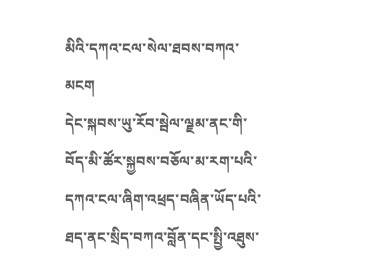མིའི་དཀའ་ངལ་སེལ་ཐབས་བཀའ་མངག
དེང་སྐབས་ཡུ་རོབ་སྦེལ་ལྗམ་ནང་གི་བོད་མི་ཚོར་སྐྱབས་བཅོལ་མ་རག་པའི་དཀའ་ངལ་ཞིག་འཕྲད་བཞིན་ཡོད་པའི་ཐད་ནང་སྲིད་བཀའ་བློན་དང་སྤྱི་འཐུས་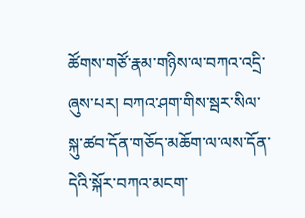ཚོགས་གཙོ་རྣམ་གཉིས་ལ་བཀའ་འདྲི་ཞུས་པར། བཀའ་ཤག་གིས་སྦར་སིལ་སྐུ་ཚབ་དོན་གཅོད་མཆོག་ལ་ལས་དོན་དེའི་སྐོར་བཀའ་མངག་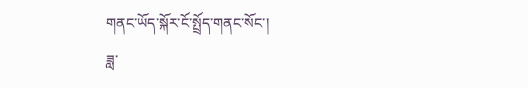གནང་ཡོད་སྐོར་ངོ་སྤྲོད་གནང་སོང་།
ཟླ་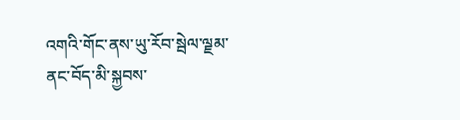འགའི་གོང་ནས་ཡུ་རོབ་སྦེལ་ལྗམ་ནང་བོད་མི་སྐྱབས་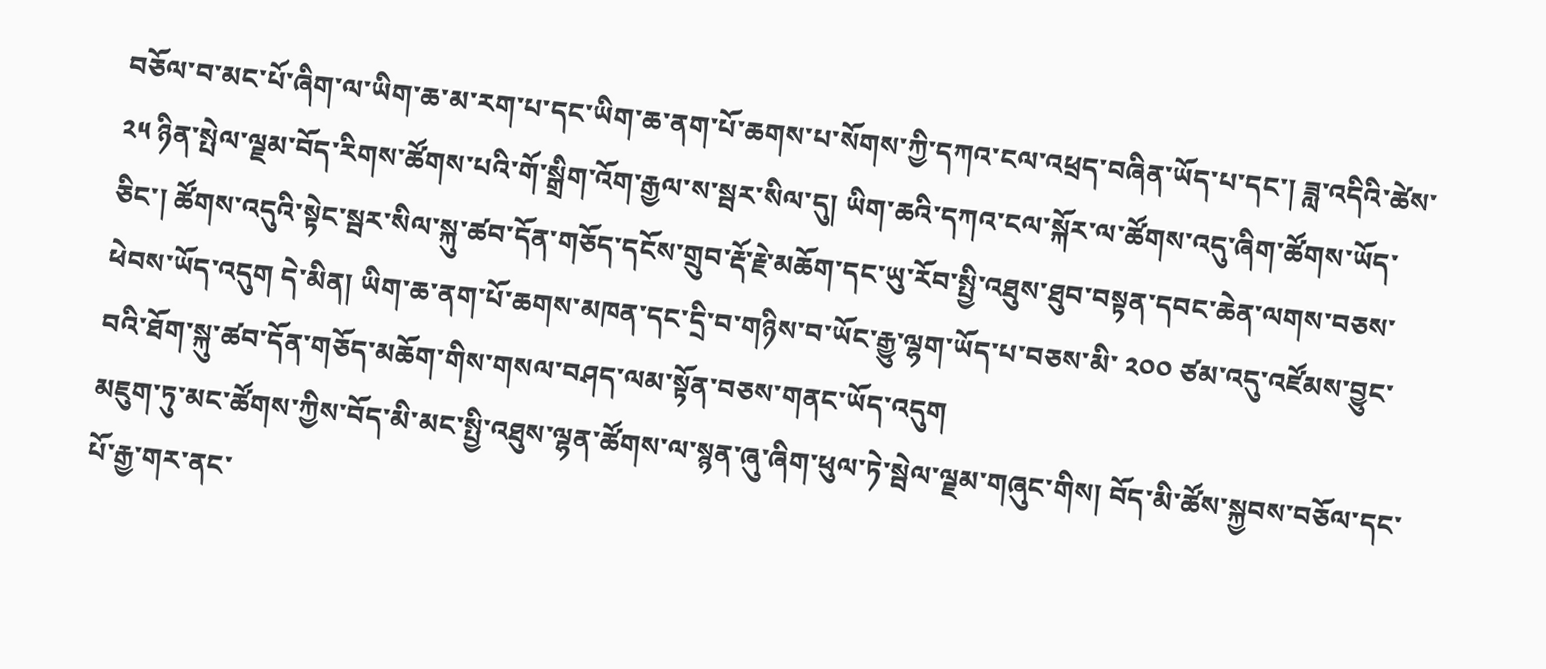བཅོལ་བ་མང་པོ་ཞིག་ལ་ཡིག་ཆ་མ་རག་པ་དང་ཡིག་ཆ་ནག་པོ་ཆགས་པ་སོགས་ཀྱི་དཀའ་ངལ་འཕྲད་བཞིན་ཡོད་པ་དང་། ཟླ་འདིའི་ཚེས་ ༢༥ ཉིན་སྤེལ་ལྗམ་བོད་རིགས་ཚོགས་པའི་གོ་སྒྲིག་འོག་རྒྱལ་ས་སྦར་སིལ་དུ། ཡིག་ཆའི་དཀའ་ངལ་སྐོར་ལ་ཚོགས་འདུ་ཞིག་ཚོགས་ཡོད་ཅིང་། ཚོགས་འདུའི་སྟེང་སྦར་སིལ་སྐུ་ཚབ་དོན་གཅོད་དངོས་གྲུབ་རྡོ་རྗེ་མཆོག་དང་ཡུ་རོབ་སྤྱི་འཐུས་ཐུབ་བསྟན་དབང་ཆེན་ལགས་བཅས་ཕེབས་ཡོད་འདུག དེ་མིན། ཡིག་ཆ་ནག་པོ་ཆགས་མཁན་དང་དྲི་བ་གཉིས་བ་ཡོང་རྒྱུ་ལྷག་ཡོད་པ་བཅས་མི་ ༢༠༠ ཙམ་འདུ་འཛོམས་བྱུང་བའི་ཐོག་སྐུ་ཚབ་དོན་གཅོད་མཆོག་གིས་གསལ་བཤད་ལམ་སྟོན་བཅས་གནང་ཡོད་འདུག
མཇུག་ཏུ་མང་ཚོགས་ཀྱིས་བོད་མི་མང་སྤྱི་འཐུས་ལྷན་ཚོགས་ལ་སྙན་ཞུ་ཞིག་ཕུལ་ཏེ་སྦེལ་ལྗམ་གཞུང་གིས། བོད་མི་ཚོས་སྐྱབས་བཅོལ་དང་པོ་རྒྱ་གར་ནང་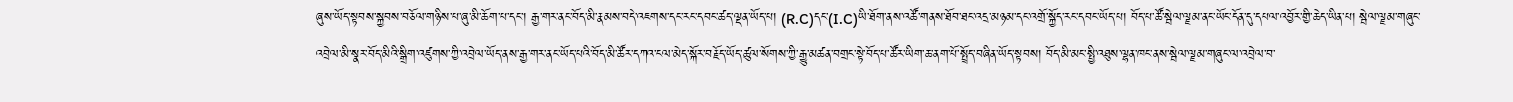ཞུས་ཡོད་སྟབས་སྐྱབས་བཅོལ་གཉིས་པ་ཞུ་མི་ཆོག་པ་དང་། རྒྱ་གར་ནང་བོད་མི་རྣམས་བདེ་འཇགས་དང་རང་དབང་ཚད་ལྡན་ཡོད་པ། (R.C)དང་(I.C)ཡི་ཐོག་ནས་འཚོ་གནས་ཐོབ་ཐང་འདྲ་མཉམ་དང་འགྲོ་སྐྱོད་རང་དབང་ཡོད་པ། བོད་པ་ཚོ་སྦེལ་ལྗམ་ནང་ཡོང་དོན་དུ་དཔལ་འབྱོར་གྱི་ཆེད་ཡིན་པ། སྦེལ་ལྗམ་གཞུང་འབྲེལ་མི་སྣར་བོད་མིའི་སྒྲིག་འཛུགས་ཀྱི་འབྲེལ་ཡོད་ནས་རྒྱ་གར་ནང་ཡོད་པའི་བོད་མི་ཚོར་དཀའ་ངལ་མེད་སྐོར་བརྗོད་ཡོད་ཚུལ་སོགས་ཀྱི་རྒྱུ་མཚན་བགྲང་སྟེ་བོད་པ་ཚོར་ཡིག་ཆ་ནག་པོ་སྤྲོད་བཞིན་ཡོད་སྟབས། བོད་མི་མང་སྤྱི་འཐུས་ལྷན་ཁང་ནས་སྦེལ་ལྗམ་གཞུང་ལ་འབྲེལ་བ་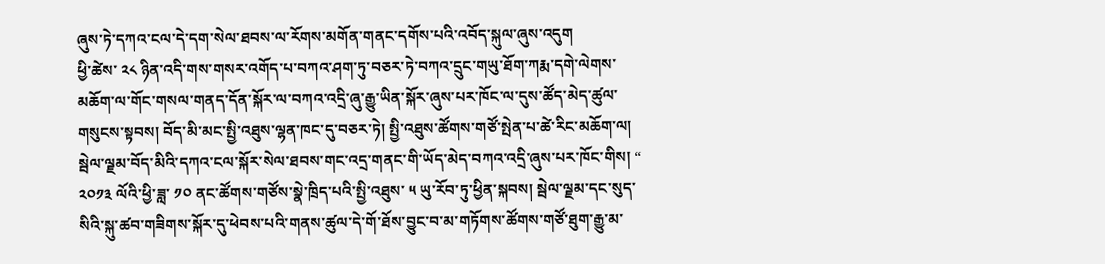ཞུས་ཏེ་དཀའ་ངལ་དེ་དག་སེལ་ཐབས་ལ་རོགས་མགོན་གནང་དགོས་པའི་འབོད་སྐུལ་ཞུས་འདུག
ཕྱི་ཚེས་ ༢༨ ཉིན་འདི་གས་གསར་འགོད་པ་བཀའ་ཤག་ཏུ་བཅར་ཏེ་བཀའ་དྲུང་གཡུ་ཐོག་ཀརྨ་དགེ་ལེགས་མཆོག་ལ་གོང་གསལ་གནད་དོན་སྐོར་ལ་བཀའ་འདྲི་ཞུ་རྒྱུ་ཡིན་སྐོར་ཞུས་པར་ཁོང་ལ་དུས་ཚོད་མེད་ཚུལ་གསུངས་སྟབས། བོད་མི་མང་སྤྱི་འཐུས་ལྷན་ཁང་དུ་བཅར་ཏེ། སྤྱི་འཐུས་ཚོགས་གཙོ་སྤེན་པ་ཚེ་རིང་མཆོག་ལ། སྦེལ་ལྗམ་བོད་མིའི་དཀའ་ངལ་སྐོར་སེལ་ཐབས་གང་འདྲ་གནང་གི་ཡོད་མེད་བཀའ་འདྲི་ཞུས་པར་ཁོང་གིས། “ ༢༠༡༣ ལོའི་ཕྱི་ཟླ་ ༡༠ ནང་ཚོགས་གཙོས་སྣེ་ཁྲིད་པའི་སྤྱི་འཐུས་ ༥ ཡུ་རོབ་ཏུ་ཕྱིན་སྐབས། སྦེལ་ལྗམ་དང་སུད་སིའི་སྐུ་ཚབ་གཟིགས་སྐོར་དུ་ཕེབས་པའི་གནས་ཚུལ་དེ་གོ་ཐོས་བྱུང་བ་མ་གཏོགས་ཚོགས་གཙོ་ཐུག་རྒྱུ་མ་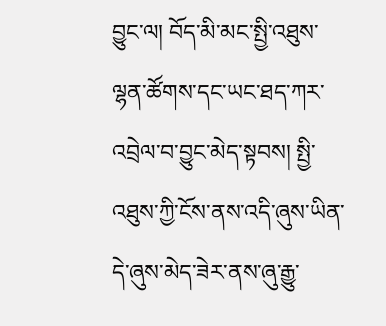བྱུང་ལ། བོད་མི་མང་སྤྱི་འཐུས་ལྷན་ཚོགས་དང་ཡང་ཐད་ཀར་འབྲེལ་བ་བྱུང་མེད་སྟབས། སྤྱི་འཐུས་ཀྱི་ངོས་ནས་འདི་ཞུས་ཡིན་དེ་ཞུས་མེད་ཟེར་ནས་ཞུ་རྒྱུ་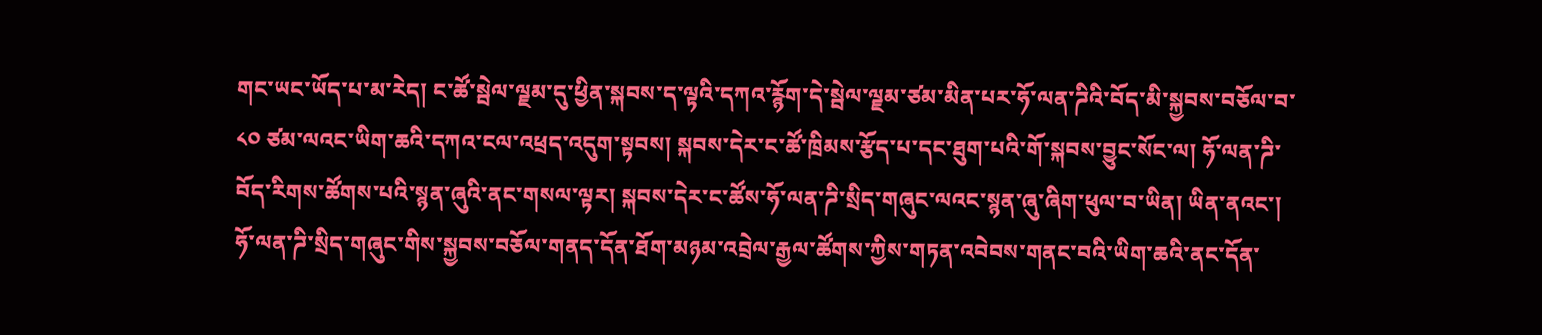གང་ཡང་ཡོད་པ་མ་རེད། ང་ཚོ་སྦེལ་ལྗམ་དུ་ཕྱིན་སྐབས་ད་ལྟའི་དཀའ་རྙོག་དེ་སྦེལ་ལྗམ་ཙམ་མིན་པར་ཧོ་ལན་ཌིའི་བོད་མི་སྐྱབས་བཅོལ་བ་ ༨༠ ཙམ་ལའང་ཡིག་ཆའི་དཀའ་ངལ་འཕྲད་འདུག་སྟབས། སྐབས་དེར་ང་ཚོ་ཁྲིམས་རྩོད་པ་དང་ཐུག་པའི་གོ་སྐབས་བྱུང་སོང་ལ། ཧོ་ལན་ཌི་བོད་རིགས་ཚོགས་པའི་སྙན་ཞུའི་ནང་གསལ་ལྟར། སྐབས་དེར་ང་ཚོས་ཧོ་ལན་ཌི་སྲིད་གཞུང་ལའང་སྙན་ཞུ་ཞིག་ཕུལ་བ་ཡིན། ཡིན་ནའང་། ཧོ་ལན་ཌི་སྲིད་གཞུང་གིས་སྐྱབས་བཅོལ་གནད་དོན་ཐོག་མཉམ་འབྲེལ་རྒྱལ་ཚོགས་ཀྱིས་གཏན་འབེབས་གནང་བའི་ཡིག་ཆའི་ནང་དོན་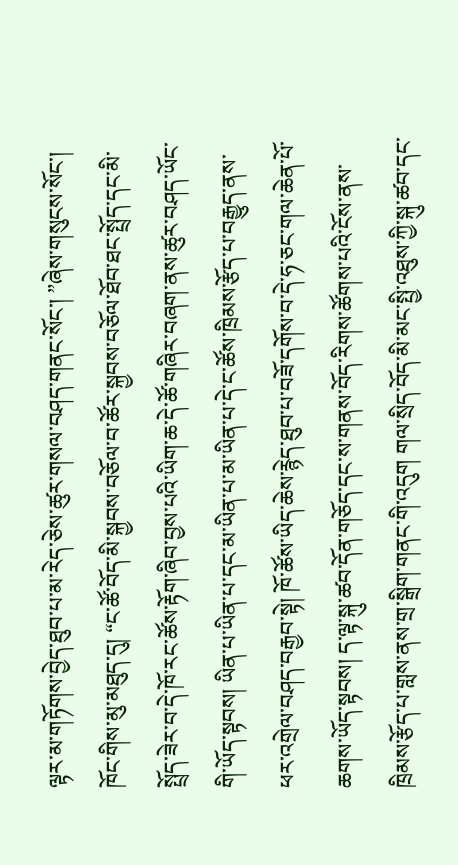ལྟར་མ་གཏོགས་བྱེད་ཐུབ་པ་མ་རེད་ཅེས་ཚུར་གསལ་བཤད་གནང་སོང་། ”ཞེས་གསུངས་སོང་།
ཁོང་གིས་མུ་མཐུད་དུ། “ང་ཚོ་བོད་མི་སྐྱབས་བཅོལ་བ་ཚོར་སྐྱབས་བཅོལ་ཐོབ་ཐང་སྤྲོད་དང་མི་སྤྲོད་ཟེར་བ་དེ་ཁོ་རང་ཚོས་རྟོག་ཞིབ་བྱས་པའི་ཡིག་ཆ་དེ་ཚོ་གཞིར་བཞག་ནས་ཚུར་བཤད་ཡོང་གི་ཡོད་སྟབས། ཡིན་པ་ཡིན་པ་དང་མ་ཡིན་པ་མ་ཡིན་པ་དེ་ང་ཚོས་ཁྲིམས་རྩོད་པ་བརྒྱུད་ནས་ཕར་འགྲེལ་བཤད་བརྒྱབ་སྟེ། ཁོ་ཚོས་ཡིད་ཆེས་རྙེད་ཐུབ་པ་བཟོ་དགོས་བ་དེ་ཧ་ཅང་གལ་ཆེན་པོ་ཆགས་ཡོད་སྟབས། ད་ལྟ་སྐུ་ཚབ་དོན་གཅོད་དང་ས་གནས་བོད་རིགས་ཚོགས་པའི་ངོས་ནས་ཁྲིམས་རྩོད་པ་གླས་ནས་གྲ་སྒྲིག་གནང་གི་འདུག གལ་སྲིད་བོད་མི་མང་སྤྱི་འཐུས་ཀྱི་སྐུ་ཚབ་དང་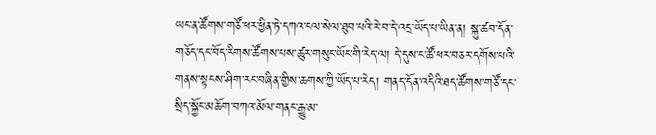ཡང་ན་ཚོགས་གཙོ་ཕར་ཕྱིན་ཏེ་དཀའ་ངལ་སེལ་ཐུབ་པའི་རེ་བ་དེ་འདྲ་ཡོད་པ་ཡིན་ན། སྐུ་ཚབ་དོན་གཅོད་དང་བོད་རིགས་ཚོགས་པས་ཚུར་གསུང་ཡོང་གི་རེད་ལ། དེ་དུས་ང་ཚོ་ཕར་བཅར་དགོས་པའི་གནས་སྟངས་ཤིག་རང་བཞིན་གྱིས་ཆགས་ཀྱི་ཡོད་པ་རེད། གནད་དོན་འདིའི་ཐད་ཚོགས་གཙོ་དང་སྲིད་སྐྱོང་མཆོག་བཀའ་མོལ་གནང་རྒྱུ་མ་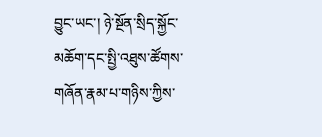བྱུང་ཡང་། ཉེ་སྔོན་སྲིད་སྐྱོང་མཆོག་དང་སྤྱི་འཐུས་ཚོགས་གཞོན་རྣམ་པ་གཉིས་ཀྱིས་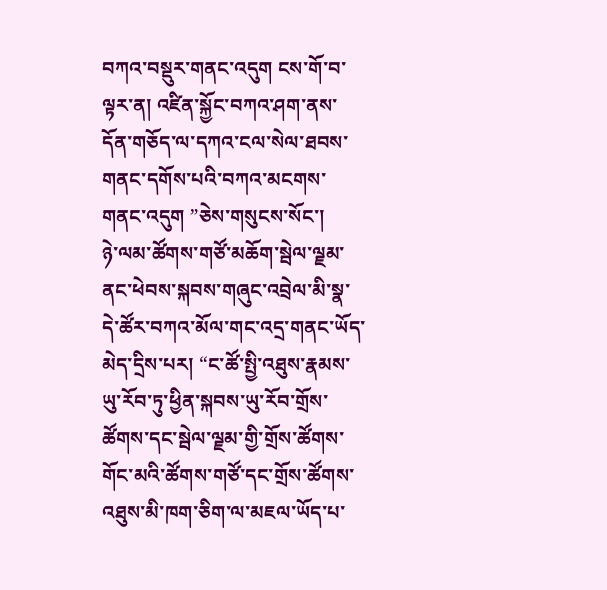བཀའ་བསྡུར་གནང་འདུག ངས་གོ་བ་ལྟར་ན། འཛིན་སྐྱོང་བཀའ་ཤག་ནས་དོན་གཅོད་ལ་དཀའ་ངལ་སེལ་ཐབས་གནང་དགོས་པའི་བཀའ་མངགས་གནང་འདུག ”ཅེས་གསུངས་སོང་།
ཉེ་ལམ་ཚོགས་གཙོ་མཆོག་སྦེལ་ལྗམ་ནང་ཕེབས་སྐབས་གཞུང་འབྲེལ་མི་སྣ་དེ་ཚོར་བཀའ་མོལ་གང་འདྲ་གནང་ཡོད་མེད་དྲིས་པར། “ང་ཚོ་སྤྱི་འཐུས་རྣམས་ཡུ་རོབ་ཏུ་ཕྱིན་སྐབས་ཡུ་རོབ་གྲོས་ཚོགས་དང་སྦེལ་ལྗམ་གྱི་གྲོས་ཚོགས་གོང་མའི་ཚོགས་གཙོ་དང་གྲོས་ཚོགས་འཐུས་མི་ཁག་ཅིག་ལ་མཇལ་ཡོད་པ་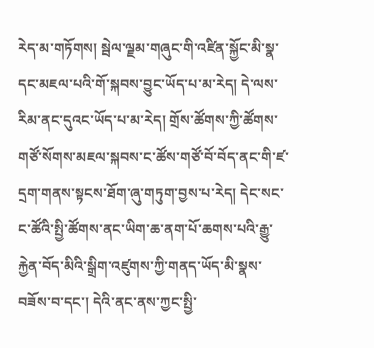རེད་མ་གཏོགས། སྦེལ་ལྗམ་གཞུང་གི་འཛིན་སྐྱོང་མི་སྣ་དང་མཇལ་པའི་གོ་སྐབས་བྱུང་ཡོད་པ་མ་རེད། དེ་ལས་རིམ་ནང་དུའང་ཡོད་པ་མ་རེད། གྲོས་ཚོགས་ཀྱི་ཚོགས་གཙོ་སོགས་མཇལ་སྐབས་ང་ཚོས་གཙོ་བོ་བོད་ནང་གི་ཛ་དྲག་གནས་སྟངས་ཐོག་ཞུ་གཏུག་བྱས་པ་རེད། དེང་སང་ང་ཚོའི་སྤྱི་ཚོགས་ནང་ཡིག་ཆ་ནག་པོ་ཆགས་པའི་རྒྱུ་རྐྱེན་བོད་མིའི་སྒྲིག་འཛུགས་ཀྱི་གནད་ཡོད་མི་སྣས་བཟོས་བ་དང་། དེའི་ནང་ནས་ཀྱང་སྤྱི་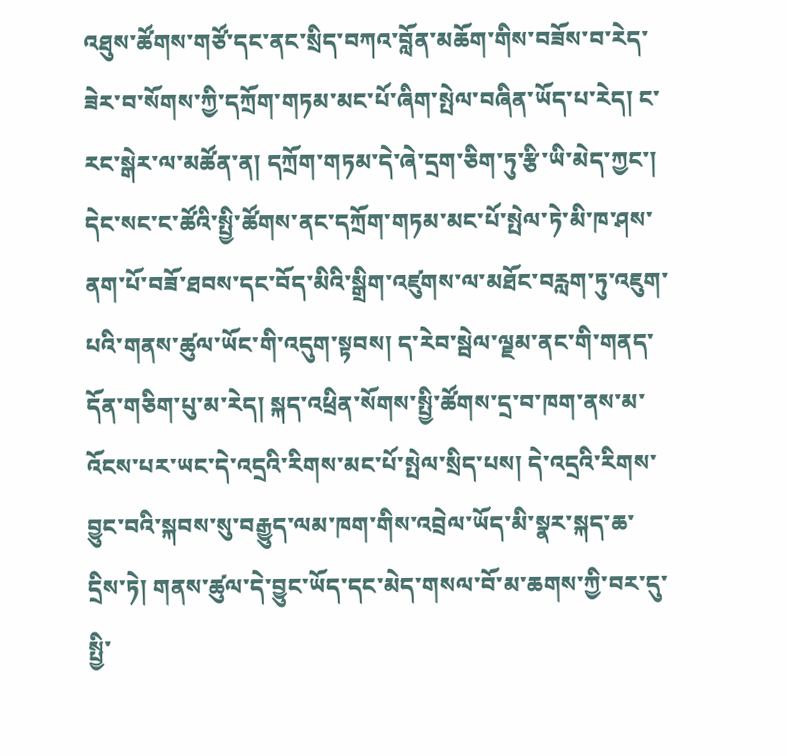འཐུས་ཚོགས་གཙོ་དང་ནང་སྲིད་བཀའ་བློན་མཆོག་གིས་བཟོས་བ་རེད་ཟེར་བ་སོགས་ཀྱི་དཀྲོག་གཏམ་མང་པོ་ཞིག་སྤེལ་བཞིན་ཡོད་པ་རེད། ང་རང་སྒེར་ལ་མཚོན་ན། དཀྲོག་གཏམ་དེ་ཞེ་དྲག་ཅིག་ཏུ་རྩི་ཡི་མེད་ཀྱང་། དེང་སང་ང་ཚོའི་སྤྱི་ཚོགས་ནང་དཀྲོག་གཏམ་མང་པོ་སྤེལ་ཏེ་མི་ཁ་ཤས་ནག་པོ་བཟོ་ཐབས་དང་བོད་མིའི་སྒྲིག་འཛུགས་ལ་མཐོང་བརླག་ཏུ་འཇུག་པའི་གནས་ཚུལ་ཡོང་གི་འདུག་སྟབས། ད་རེབ་སྦེལ་ལྗམ་ནང་གི་གནད་དོན་གཅིག་པུ་མ་རེད། སྐད་འཕྲིན་སོགས་སྤྱི་ཚོགས་དྲ་བ་ཁག་ནས་མ་འོངས་པར་ཡང་དེ་འདྲའི་རིགས་མང་པོ་སྤེལ་སྲིད་པས། དེ་འདྲའི་རིགས་བྱུང་བའི་སྐབས་སུ་བརྒྱུད་ལམ་ཁག་གིས་འབྲེལ་ཡོད་མི་སྣར་སྐད་ཆ་དྲིས་ཏེ། གནས་ཚུལ་དེ་བྱུང་ཡོད་དང་མེད་གསལ་བོ་མ་ཆགས་ཀྱི་བར་དུ་སྤྱི་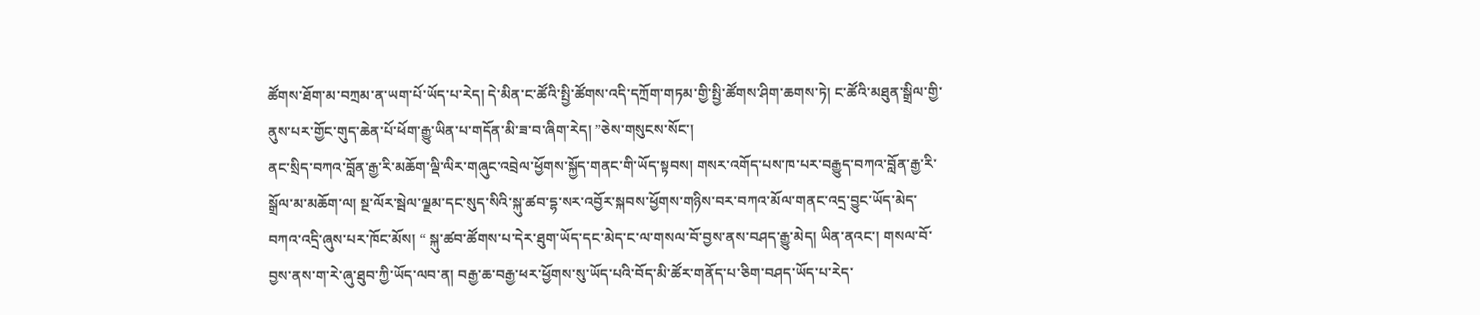ཚོགས་ཐོག་མ་བཀྲམ་ན་ཡག་པོ་ཡོད་པ་རེད། དེ་མིན་ང་ཚོའི་སྤྱི་ཚོགས་འདི་དཀྲོག་གཏམ་གྱི་སྤྱི་ཚོགས་ཤིག་ཆགས་ཏེ། ང་ཚོའི་མཐུན་སྒྲིལ་གྱི་ནུས་པར་གྱོང་གུད་ཆེན་པོ་ཕོག་རྒྱུ་ཡིན་པ་གདོན་མི་ཟ་བ་ཞིག་རེད། ”ཅེས་གསུངས་སོང་།
ནང་སྲིད་བཀའ་བློན་རྒྱ་རི་མཆོག་ལྡི་ལིར་གཞུང་འབྲེལ་ཕྱོགས་སྐྱོད་གནང་གི་ཡོད་སྟབས། གསར་འགོད་པས་ཁ་པར་བརྒྱུད་བཀའ་བློན་རྒྱ་རི་སྒྲོལ་མ་མཆོག་ལ། སྔ་ལོར་སྦེལ་ལྗམ་དང་སུད་སིའི་སྐུ་ཚབ་དྷ་སར་འབྱོར་སྐབས་ཕྱོགས་གཉིས་བར་བཀའ་མོལ་གནང་འདྲ་བྱུང་ཡོད་མེད་བཀའ་འདྲི་ཞུས་པར་ཁོང་མོས། “ སྐུ་ཚབ་ཚོགས་པ་དེར་ཐུག་ཡོད་དང་མེད་ང་ལ་གསལ་བོ་བྱས་ནས་བཤད་རྒྱུ་མེད། ཡིན་ནའང་། གསལ་བོ་བྱས་ནས་ག་རེ་ཞུ་ཐུབ་ཀྱི་ཡོད་ལབ་ན། བརྒྱ་ཆ་བརྒྱ་ཕར་ཕྱོགས་སུ་ཡོད་པའི་བོད་མི་ཚོར་གནོད་པ་ཅིག་བཤད་ཡོད་པ་རེད་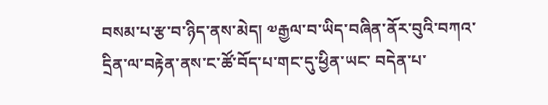བསམ་པ་རྩ་བ་ཉིད་ནས་མེད། ༧རྒྱལ་བ་ཡིད་བཞིན་ནོར་བུའི་བཀའ་དྲིན་ལ་བརྟེན་ནས་ང་ཚོ་བོད་པ་གང་དུ་ཕྱིན་ཡང་ བདེན་པ་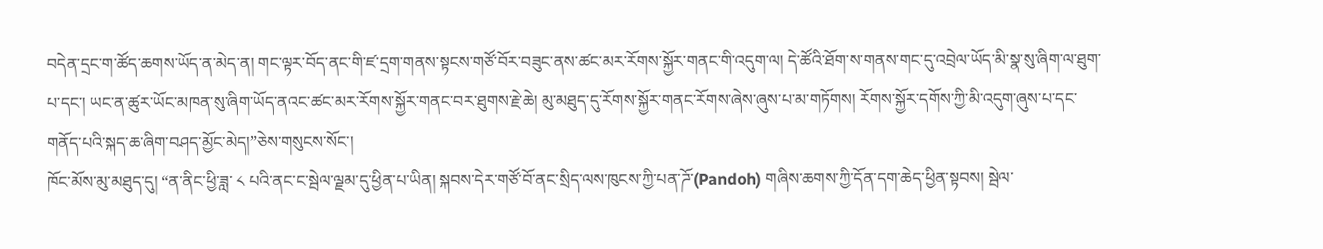བདེན་དྲང་ག་ཚོད་ཆགས་ཡོད་ན་མེད་ན། གང་ལྟར་བོད་ནང་གི་ཛ་དྲག་གནས་སྟངས་གཙོ་བོར་བཟུང་ནས་ཚང་མར་རོགས་སྐྱོར་གནང་གི་འདུག་ལ། དེ་ཚོའི་ཐོག་ས་གནས་གང་དུ་འབྲེལ་ཡོད་མི་སྣ་སུ་ཞིག་ལ་ཐུག་པ་དང་། ཡང་ན་ཚུར་ཡོང་མཁན་སུ་ཞིག་ཡོད་ནའང་ཚང་མར་རོགས་སྐྱོར་གནང་བར་ཐུགས་རྗེ་ཆེ། མུ་མཐུད་དུ་རོགས་སྐྱོར་གནང་རོགས་ཞེས་ཞུས་པ་མ་གཏོགས། རོགས་སྐྱོར་དགོས་ཀྱི་མི་འདུག་ཞུས་པ་དང་གནོད་པའི་སྐད་ཆ་ཞིག་བཤད་མྱོང་མེད།”ཅེས་གསུངས་སོང་།
ཁོང་མོས་མུ་མཐུད་དུ། “ན་ནིང་ཕྱི་ཟླ་ ༨ པའི་ནང་ང་སྦེལ་ལྗམ་དུ་ཕྱིན་པ་ཡིན། སྐབས་དེར་གཙོ་བོ་ནང་སྲིད་ལས་ཁུངས་ཀྱི་པན་ཌོ་(Pandoh) གཞིས་ཆགས་ཀྱི་དོན་དག་ཆེད་ཕྱིན་སྟབས། སྦེལ་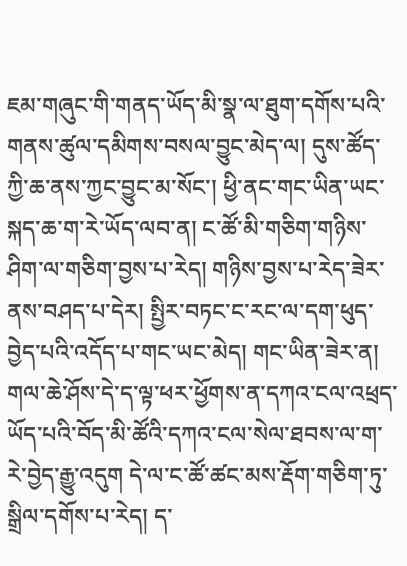ཇམ་གཞུང་གི་གནད་ཡོད་མི་སྣ་ལ་ཐུག་དགོས་པའི་གནས་ཚུལ་དམིགས་བསལ་བྱུང་མེད་ལ། དུས་ཚོད་ཀྱི་ཆ་ནས་ཀྱང་བྱུང་མ་སོང་། ཕྱི་ནང་གང་ཡིན་ཡང་སྐད་ཆ་ག་རེ་ཡོད་ལབ་ན། ང་ཚོ་མི་གཅིག་གཉིས་ཤིག་ལ་གཅིག་བྱས་པ་རེད། གཉིས་བྱས་པ་རེད་ཟེར་ནས་བཤད་པ་དེར། སྤྱིར་བཏང་ང་རང་ལ་དག་ཕུད་བྱེད་པའི་འདོད་པ་གང་ཡང་མེད། གང་ཡིན་ཟེར་ན། གལ་ཆེ་ཤོས་དེ་ད་ལྟ་ཕར་ཕྱོགས་ན་དཀའ་ངལ་འཕྲད་ཡོད་པའི་བོད་མི་ཚོའི་དཀའ་ངལ་སེལ་ཐབས་ལ་ག་རེ་བྱེད་རྒྱུ་འདུག དེ་ལ་ང་ཚོ་ཚང་མས་རྡོག་གཅིག་ཏུ་སྒྲིལ་དགོས་པ་རེད། ད་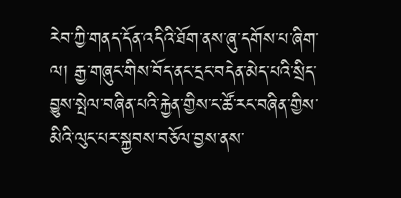རེབ་ཀྱི་གནད་དོན་འདིའི་ཐོག་ནས་ཞུ་དགོས་པ་ཞིག་ལ། རྒྱ་གཞུང་གིས་བོད་ནང་དྲང་བདེན་མེད་པའི་སྲིད་བྱུས་སྤེལ་བཞིན་པའི་རྐྱེན་གྱིས་ང་ཚོ་རང་བཞིན་གྱིས་མིའི་ལུང་པར་སྐྱབས་བཅོལ་བྱས་ནས་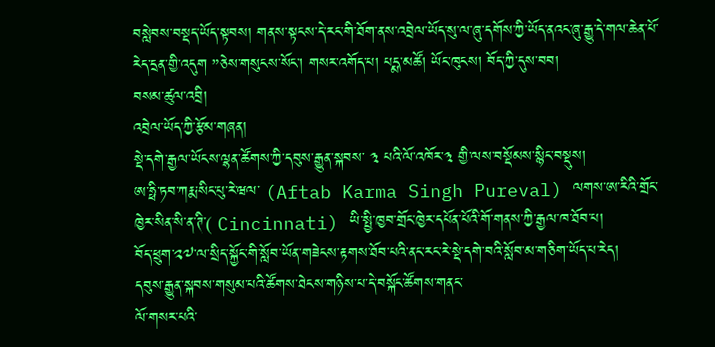བསླེབས་བསྡད་ཡོད་སྟབས། གནས་སྟངས་དེ་རང་གི་ཐོག་ནས་འབྲེལ་ཡོད་སུ་ལ་ཞུ་དགོས་ཀྱི་ཡོད་ནའང་ཞུ་རྒྱུ་དེ་གལ་ཆེན་པོ་རེད་དྲན་གྱི་འདུག ”ཅེས་གསུངས་སོང་། གསར་འགོད་པ། པདྨ་མཚོ། ཡོང་ཁུངས། བོད་ཀྱི་དུས་བབ།
བསམ་ཚུལ་འབྲི།
འབྲེལ་ཡོད་ཀྱི་རྩོམ་གཞན།
སྡེ་དགེ་རྒྱལ་ཡོངས་ལྷན་ཚོགས་ཀྱི་དབུས་རྒྱུན་སྐབས་ ༣ པའི་ལོ་འཁོར་༣ གྱི་ལས་བསྡོམས་སྙིང་བསྡུས།
ཨ་ཧྥི་ཏབ་ཀརྨ་སིང་པུ་རེ་ཝལ་ (Aftab Karma Singh Pureval) ལགས་ཨ་རིའི་གྲོང་ཁྱེར་སིན་སི་ན་ཊི་( Cincinnati) ཡི་སྤྱི་ཁྱབ་གྲོང་ཁྱེར་དཔོན་པོའི་གོ་གནས་ཀྱི་རྒྱལ་ཁ་ཐོབ་པ།
བོད་ཕྲུག་༢༧་ལ་སྲིད་སྐྱོང་གི་སློབ་ཡོན་གཟེངས་རྟགས་ཐོབ་པའི་ནང་རང་རེ་སྡེ་དགེ་བའི་སློབ་མ་གཅིག་ཡོད་པ་རེད།
དབུས་རྒྱུན་སྐབས་གསུམ་པའི་ཚོགས་ཐེངས་གཉིས་པ་དེ་བསྐོང་ཚོགས་གནང་
ལོ་གསར་པའི་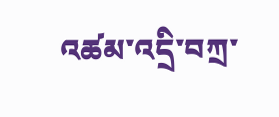འཚམ་འདྲི་བཀྲ་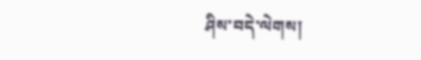ཤིས་བདེ་ལེགས།